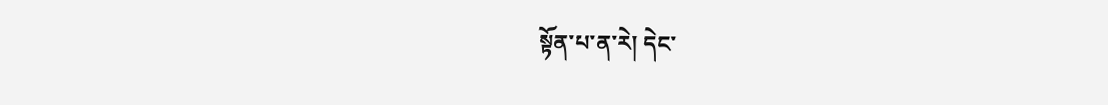སྟོན་པ་ན་རེ། དེང་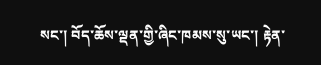སང་། བོད་ཆོས་ལྡན་གྱི་ཞིང་ཁམས་སུ་ཡང་། རྟེན་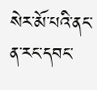སེར་མོ་པའི་ནང་ན་རང་དབང་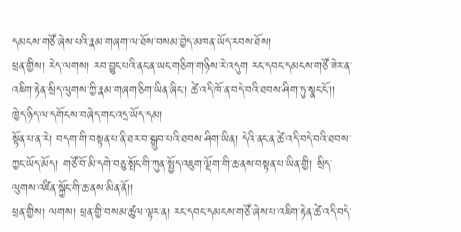དམངས་གཙོ་ཞེས་པའི་རྣམ་གཞག་ལ་ཐོས་བསམ་བྱེད་མཁན་ཡོད་རབས་ཐོས།
ཕྲན་གྱིས། རེད་ལགས། རབ་བྱུང་པའི་ནང་ན་ཡང་གཅིག་གཉིས་རེ་འདུག རང་དབང་དམངས་གཙོ་ཟེར་ན་འཇིག་རྟེན་སྲིད་ལུགས་ཀྱི་རྣམ་གཞག་ཅིག་ཡིན་ཞིང་། ཚེ་འདི་ཁོ་ན་བདེ་བའི་ཐབས་ཤིག་ཏུ་སྣང་ངོ་།། ཁྱེད་ཉིད་ལ་དགོངས་བཞེད་གང་འདྲ་ཡོད་དམ།
སྟོན་པ་ན་རེ། བདག་གི་བསྟན་པ་ནི་ཐར་བ་སྒྲུབ་པའི་ཐབས་ཤིག་ཡིན། དེའི་ནང་ན་ཚེ་འདི་བདེ་བའི་ཐབས་ཀྱང་ཡོད་མོད། གཙོ་བོ་མི་དགེ་བཅུ་སྤོང་གི་ཀུན་སྤྱོད་འཇུག་ལྡོག་གི་ཆ་ནས་བསྟན་པ་ཡིན་གྱི། སྲིད་ལུགས་འཛིན་སྐྱོང་གི་ཆ་ནས་མིན་ནོ།།
ཕྲན་གྱིས། ལགས། ཕྲན་གྱི་བསམ་ཚུལ་ལྟར་ན། རང་དབང་དམངས་གཙོ་ཞེས་པ་འཇིག་རྟེན་ཚེ་འདི་བདེ་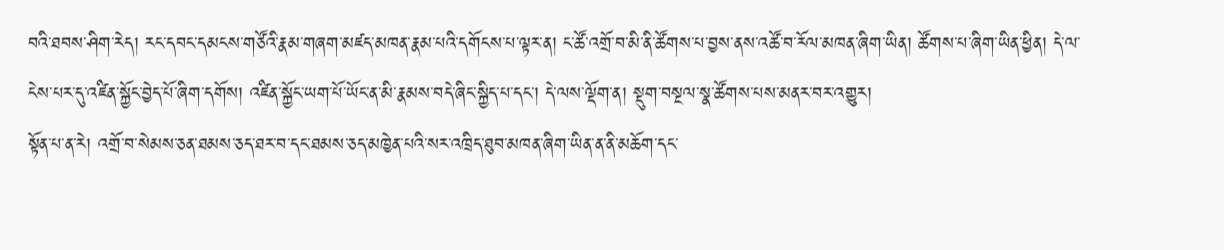བའི་ཐབས་ཤིག་རེད། རང་དབང་དམངས་གཙོའི་རྣམ་གཞག་མཛད་མཁན་རྣམ་པའི་དགོངས་པ་ལྟར་ན། ང་ཚོ་འགྲོ་བ་མི་ནི་ཚོགས་པ་བྱས་ནས་འཚོ་བ་རོལ་མཁན་ཞིག་ཡིན། ཚོགས་པ་ཞིག་ཡིན་ཕྱིན། དེ་ལ་ངེས་པར་དུ་འཛིན་སྐྱོང་བྱེད་པོ་ཞིག་དགོས། འཛིན་སྐྱོང་ཡག་པོ་ཡོང་ན་མི་རྣམས་བདེ་ཞིང་སྐྱིད་པ་དང་། དེ་ལས་ལྡོག་ན། སྡུག་བསྔལ་སྣ་ཚོགས་པས་མནར་བར་འགྱུར།
སྟོན་པ་ན་རེ། འགྲོ་བ་སེམས་ཅན་ཐམས་ཅད་ཐར་བ་དང་ཐམས་ཅད་མཁྱེན་པའི་སར་འཁྲིད་ཐུབ་མཁན་ཞིག་ཡིན་ན་ནི་མཆོག་དང་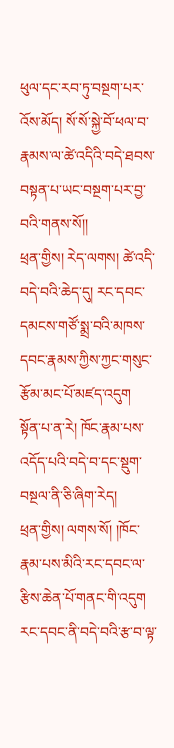ཕུལ་དང་རབ་ཏུ་བསྔག་པར་འོས་མོད། སོ་སོ་སྐྱེ་བོ་ཕལ་བ་རྣམས་ལ་ཚེ་འདིའི་བདེ་ཐབས་བསྟན་པ་ཡང་བསྔག་པར་བྱ་བའི་གནས་སོ།།
ཕྲན་གྱིས། རེད་ལགས། ཚེ་འདི་བདེ་བའི་ཆེད་དུ། རང་དབང་དམངས་གཙོ་སྨྲ་བའི་མཁས་དབང་རྣམས་ཀྱིས་ཀྱང་གསུང་རྩོམ་མང་པོ་མཛད་འདུག
སྟོན་པ་ན་རེ། ཁོང་རྣམ་པས་འདོད་པའི་བདེ་བ་དང་སྡུག་བསྔལ་ནི་ཅི་ཞིག་རེད།
ཕྲན་གྱིས། ལགས་སོ། །ཁོང་རྣམ་པས་མིའི་རང་དབང་ལ་རྩིས་ཆེན་པོ་གནང་གི་འདུག རང་དབང་ནི་བདེ་བའི་རྩ་བ་ལྟ་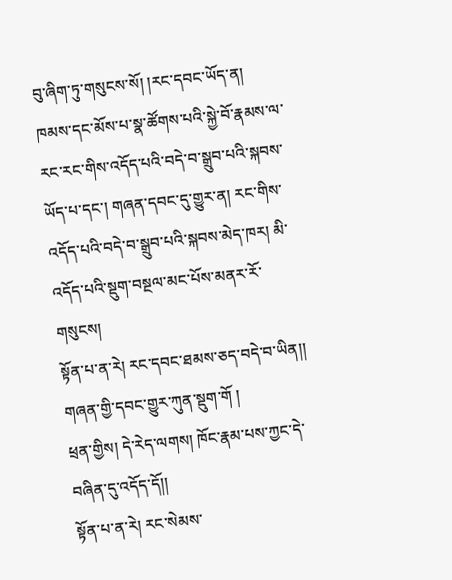བུ་ཞིག་ཏུ་གསུངས་སོ། །རང་དབང་ཡོད་ན། ཁམས་དང་མོས་པ་སྣ་ཚོགས་པའི་སྐྱེ་བོ་རྣམས་ལ་རང་རང་གིས་འདོད་པའི་བདེ་བ་སྒྲུབ་པའི་སྐབས་ཡོད་པ་དང་། གཞན་དབང་དུ་གྱུར་ན། རང་གིས་འདོད་པའི་བདེ་བ་སྒྲུབ་པའི་སྐབས་མེད་ཁར། མི་འདོད་པའི་སྡུག་བསྔལ་མང་པོས་མནར་རོ་གསུངས།
སྟོན་པ་ན་རེ། རང་དབང་ཐམས་ཅད་བདེ་བ་ཡིན།། གཞན་གྱི་དབང་གྱུར་ཀུན་སྡུག་གོ །
ཕྲན་གྱིས། དེ་རེད་ལགས། ཁོང་རྣམ་པས་ཀྱང་དེ་བཞིན་དུ་འདོད་དོ།།
སྟོན་པ་ན་རེ། རང་སེམས་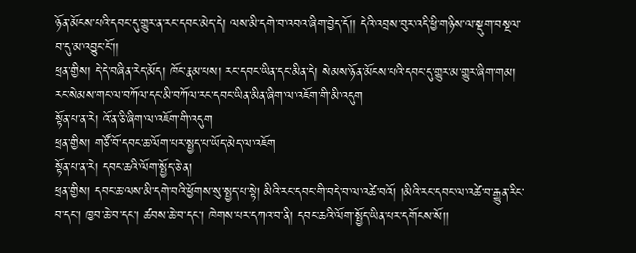ཉོན་མོངས་པའི་དབང་དུ་གྱུར་ན་རང་དབང་མེད་དེ། ལས་མི་དགེ་བ་འབའ་ཞིག་བྱེད་དོ།། དེའི་འབྲས་བུར་འདི་ཕྱི་གཉིས་ལ་སྡུག་བསྔལ་བ་དུ་མ་འབྱུང་ངོ་།།
ཕྲན་གྱིས། དེ་དེ་བཞིན་རེད་མོད། ཁོང་རྣམ་པས། རང་དབང་ཡིན་དང་མིན་དེ། སེམས་ཉོན་མོངས་པའི་དབང་དུ་གྱུར་མ་གྱུར་ཞིག་གམ། རང་སེམས་གང་ལ་བཀོལ་དང་མི་བཀོལ་རང་དབང་ཡིན་མིན་ཞིག་ལ་འཇོག་གི་མི་འདུག
སྟོན་པ་ན་རེ། འོ་ན་ཅི་ཞིག་ལ་འཇོག་གི་འདུག
ཕྲན་གྱིས། གཙོ་བོ་དབང་ཆ་ལོག་པར་སྤྱད་པ་ཡོད་མེད་ལ་འཇོག
སྟོན་པ་ན་རེ། དབང་ཆའི་ལོག་སྤྱོད་ཅེ་ན།
ཕྲན་གྱིས། དབང་ཆ་ལས་མི་དགེ་བའི་ཕྱོགས་སུ་སྤྱད་པ་སྟེ། མིའི་རང་དབང་གི་བདེ་བ་ལ་འཚེ་བའོ། །མིའི་རང་དབང་ལ་འཚེ་བ་རྒྱུན་རིང་བ་དང་། ཁྱབ་ཆེ་བ་དང་། ཚབས་ཆེ་བ་དང་། ཁེགས་པར་དཀའ་བ་ནི། དབང་ཆའི་ལོག་སྤྱོད་ཡིན་པར་དགོངས་སོ།།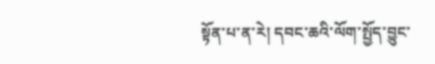སྟོན་པ་ན་རེ། དབང་ཆའི་ལོག་སྤྱོད་བྱུང་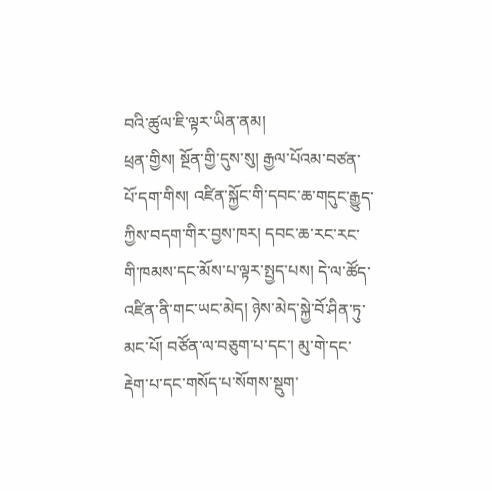བའི་ཚུལ་ཇི་ལྟར་ཡིན་ནམ།
ཕྲན་གྱིས། སྔོན་གྱི་དུས་སུ། རྒྱལ་པོའམ་བཙན་པོ་དག་གིས། འཛིན་སྐྱོང་གི་དབང་ཆ་གདུང་རྒྱུད་ཀྱིས་བདག་གིར་བྱས་ཁར། དབང་ཆ་རང་རང་གི་ཁམས་དང་མོས་པ་ལྟར་སྤྱད་པས། དེ་ལ་ཚོད་འཛིན་ནི་གང་ཡང་མེད། ཉེས་མེད་སྐྱེ་བོ་ཤིན་ཏུ་མང་པོ། བཙོན་ལ་བཅུག་པ་དང་། མུ་གེ་དང་རྡེག་པ་དང་གསོད་པ་སོགས་སྡུག་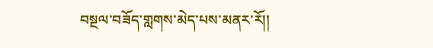བསྔལ་བཟོད་གླགས་མེད་པས་མནར་རོ།།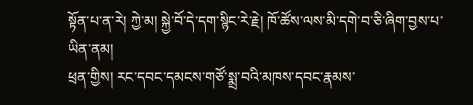སྟོན་པ་ན་རེ། ཀྱེ་མ། སྐྱེ་བོ་དེ་དག་སྙིང་རེ་རྗེ། ཁོ་ཚོས་ལས་མི་དགེ་བ་ཅི་ཞིག་བྱས་པ་ཡིན་ནམ།
ཕྲན་གྱིས། རང་དབང་དམངས་གཙོ་སྨྲ་བའི་མཁས་དབང་རྣམས་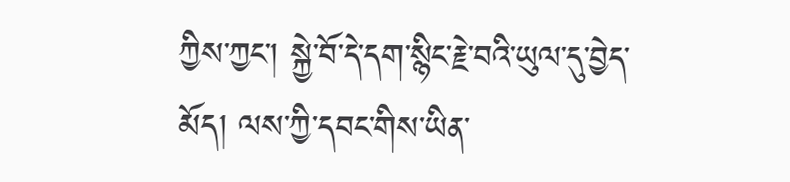ཀྱིས་ཀྱང་། སྐྱེ་བོ་དེ་དག་སྙིང་རྗེ་བའི་ཡུལ་དུ་བྱེད་མོད། ལས་ཀྱི་དབང་གིས་ཡིན་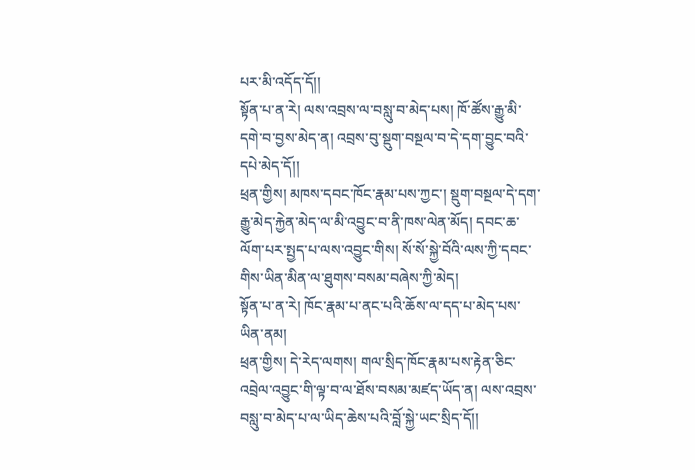པར་མི་འདོད་དོ།།
སྟོན་པ་ན་རེ། ལས་འབྲས་ལ་བསླུ་བ་མེད་པས། ཁོ་ཚོས་རྒྱུ་མི་དགེ་བ་བྱས་མེད་ན། འབྲས་བུ་སྡུག་བསྔལ་བ་དེ་དག་བྱུང་བའི་དཔེ་མེད་དོ།།
ཕྲན་གྱིས། མཁས་དབང་ཁོང་རྣམ་པས་ཀྱང་། སྡུག་བསྔལ་དེ་དག་རྒྱུ་མེད་རྐྱེན་མེད་ལ་མི་འབྱུང་བ་ནི་ཁས་ལེན་མོད། དབང་ཆ་ལོག་པར་སྤྱད་པ་ལས་འབྱུང་གིས། སོ་སོ་སྐྱེ་བོའི་ལས་ཀྱི་དབང་གིས་ཡིན་མིན་ལ་ཐུགས་བསམ་བཞེས་ཀྱི་མེད།
སྟོན་པ་ན་རེ། ཁོང་རྣམ་པ་ནང་པའི་ཆོས་ལ་དད་པ་མེད་པས་ཡིན་ནམ།
ཕྲན་གྱིས། དེ་རེད་ལགས། གལ་སྲིད་ཁོང་རྣམ་པས་རྟེན་ཅིང་འབྲེལ་འབྱུང་གི་ལྟ་བ་ལ་ཐོས་བསམ་མཛད་ཡོད་ན། ལས་འབྲས་བསླུ་བ་མེད་པ་ལ་ཡིད་ཆེས་པའི་བློ་སྐྱེ་ཡང་སྲིད་དོ།།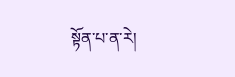སྟོན་པ་ན་རེ།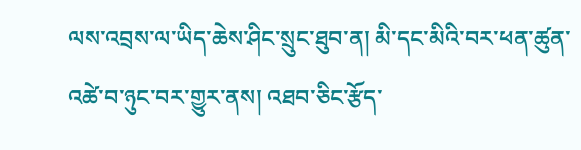ལས་འབྲས་ལ་ཡིད་ཆེས་ཤིང་སྲུང་ཐུབ་ན། མི་དང་མིའི་བར་ཕན་ཚུན་འཚེ་བ་ཉུང་བར་གྱུར་ནས། འཐབ་ཅིང་རྩོད་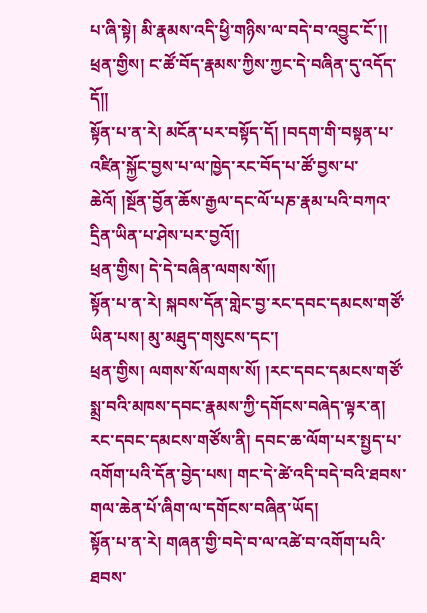པ་ཞི་སྟེ། མི་རྣམས་འདི་ཕྱི་གཉིས་ལ་བདེ་བ་འབྱུང་ངོ་།།
ཕྲན་གྱིས། ང་ཚོ་བོད་རྣམས་ཀྱིས་ཀྱང་དེ་བཞིན་དུ་འདོད་དོ།།
སྟོན་པ་ན་རེ། མངོན་པར་བསྟོད་དོ། །བདག་གི་བསྟན་པ་འཛིན་སྐྱོང་བྱས་པ་ལ་ཁྱེད་རང་བོད་པ་ཚོ་བྱས་པ་ཆེའོ། །སྔོན་བྱོན་ཆོས་རྒྱལ་དང་ལོ་པཎ་རྣམ་པའི་བཀའ་དྲིན་ཡིན་པ་ཤེས་པར་བྱའོ།།
ཕྲན་གྱིས། དེ་དེ་བཞིན་ལགས་སོ།།
སྟོན་པ་ན་རེ། སྐབས་དོན་གླེང་བྱ་རང་དབང་དམངས་གཙོ་ཡིན་པས། མུ་མཐུད་གསུངས་དང་།
ཕྲན་གྱིས། ལགས་སོ་ལགས་སོ། །རང་དབང་དམངས་གཙོ་སྨྲ་བའི་མཁས་དབང་རྣམས་ཀྱི་དགོངས་བཞེད་ལྟར་ན། རང་དབང་དམངས་གཙོས་ནི། དབང་ཆ་ལོག་པར་སྤྱད་པ་འགོག་པའི་དོན་བྱེད་པས། གང་དེ་ཚེ་འདི་བདེ་བའི་ཐབས་གལ་ཆེན་པོ་ཞིག་ལ་དགོངས་བཞིན་ཡོད།
སྟོན་པ་ན་རེ། གཞན་གྱི་བདེ་བ་ལ་འཚེ་བ་འགོག་པའི་ཐབས་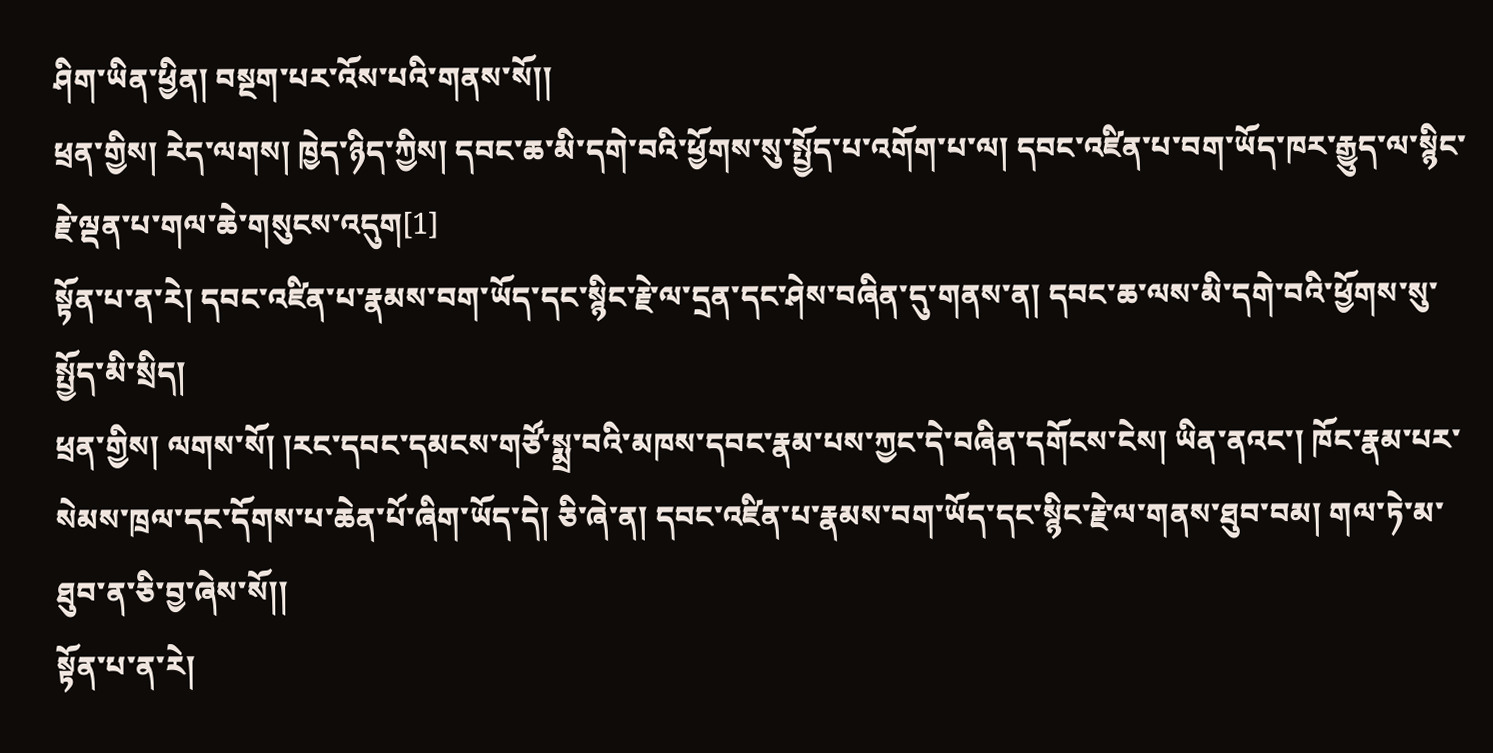ཤིག་ཡིན་ཕྱིན། བསྔག་པར་འོས་པའི་གནས་སོ།།
ཕྲན་གྱིས། རེད་ལགས། ཁྱེད་ཉིད་ཀྱིས། དབང་ཆ་མི་དགེ་བའི་ཕྱོགས་སུ་སྤྱོད་པ་འགོག་པ་ལ། དབང་འཛིན་པ་བག་ཡོད་ཁར་རྒྱུད་ལ་སྙིང་རྗེ་ལྡན་པ་གལ་ཆེ་གསུངས་འདུག[1]
སྟོན་པ་ན་རེ། དབང་འཛིན་པ་རྣམས་བག་ཡོད་དང་སྙིང་རྗེ་ལ་དྲན་དང་ཤེས་བཞིན་དུ་གནས་ན། དབང་ཆ་ལས་མི་དགེ་བའི་ཕྱོགས་སུ་སྤྱོད་མི་སྲིད།
ཕྲན་གྱིས། ལགས་སོ། །རང་དབང་དམངས་གཙོ་སྨྲ་བའི་མཁས་དབང་རྣམ་པས་ཀྱང་དེ་བཞིན་དགོངས་ངེས། ཡིན་ནའང་། ཁོང་རྣམ་པར་སེམས་ཁྲལ་དང་དོགས་པ་ཆེན་པོ་ཞིག་ཡོད་དེ། ཅི་ཞེ་ན། དབང་འཛིན་པ་རྣམས་བག་ཡོད་དང་སྙིང་རྗེ་ལ་གནས་ཐུབ་བམ། གལ་ཏེ་མ་ཐུབ་ན་ཅི་བྱ་ཞེས་སོ།།
སྟོན་པ་ན་རེ།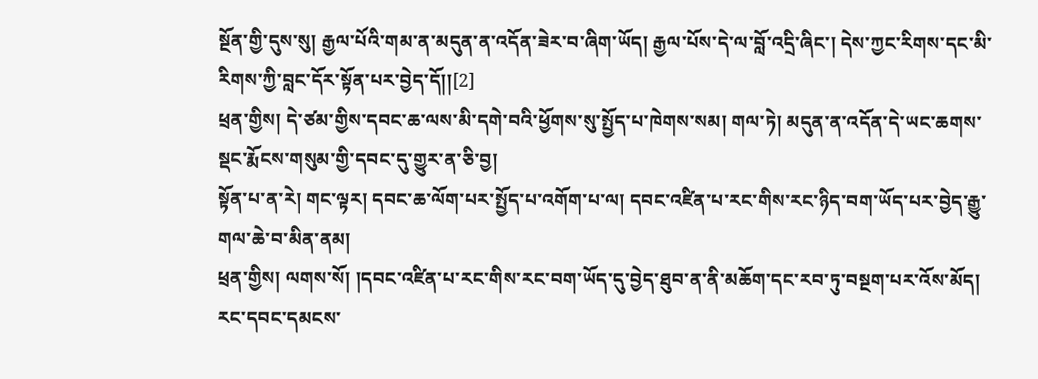སྔོན་གྱི་དུས་སུ། རྒྱལ་པོའི་གམ་ན་མདུན་ན་འདོན་ཟེར་བ་ཞིག་ཡོད། རྒྱལ་པོས་དེ་ལ་བློ་འདྲི་ཞིང་། དེས་ཀྱང་རིགས་དང་མི་རིགས་ཀྱི་བླང་དོར་སྟོན་པར་བྱེད་དོ།།[2]
ཕྲན་གྱིས། དེ་ཙམ་གྱིས་དབང་ཆ་ལས་མི་དགེ་བའི་ཕྱོགས་སུ་སྤྱོད་པ་ཁེགས་སམ། གལ་ཏེ། མདུན་ན་འདོན་དེ་ཡང་ཆགས་སྡང་རྨོངས་གསུམ་གྱི་དབང་དུ་གྱུར་ན་ཅི་བྱ།
སྟོན་པ་ན་རེ། གང་ལྟར། དབང་ཆ་ལོག་པར་སྤྱོད་པ་འགོག་པ་ལ། དབང་འཛིན་པ་རང་གིས་རང་ཉིད་བག་ཡོད་པར་བྱེད་རྒྱུ་གལ་ཆེ་བ་མིན་ནམ།
ཕྲན་གྱིས། ལགས་སོ། །དབང་འཛིན་པ་རང་གིས་རང་བག་ཡོད་དུ་བྱེད་ཐུབ་ན་ནི་མཆོག་དང་རབ་ཏུ་བསྔག་པར་འོས་མོད། རང་དབང་དམངས་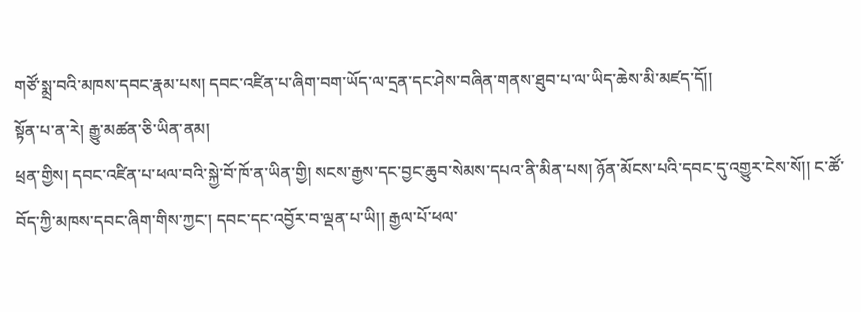གཙོ་སྨྲ་བའི་མཁས་དབང་རྣམ་པས། དབང་འཛིན་པ་ཞིག་བག་ཡོད་ལ་དྲན་དང་ཤེས་བཞིན་གནས་ཐུབ་པ་ལ་ཡིད་ཆེས་མི་མཛད་དོ།།
སྟོན་པ་ན་རེ། རྒྱུ་མཚན་ཅི་ཡིན་ནམ།
ཕྲན་གྱིས། དབང་འཛིན་པ་ཕལ་བའི་སྐྱེ་བོ་ཁོ་ན་ཡིན་གྱི། སངས་རྒྱས་དང་བྱང་ཆུབ་སེམས་དཔའ་ནི་མིན་པས། ཉོན་མོངས་པའི་དབང་དུ་འགྱུར་ངེས་སོ།། ང་ཚོ་བོད་ཀྱི་མཁས་དབང་ཞིག་གིས་ཀྱང་། དབང་དང་འབྱོར་བ་ལྡན་པ་ཡི།། རྒྱལ་པོ་ཕལ་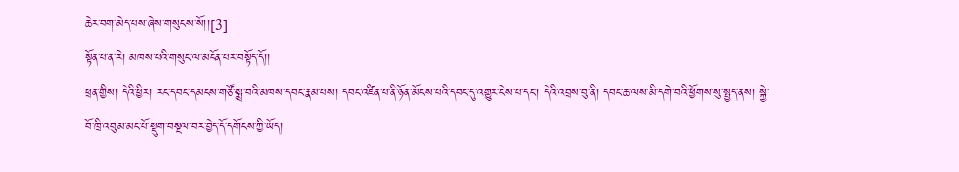ཆེར་བག་མེད་པས་ཞེས་གསུངས་སོ།།[3]
སྟོན་པ་ན་རེ། མཁས་པའི་གསུང་ལ་མངོན་པར་བསྟོད་དོ།།
ཕྲན་གྱིས། དེའི་ཕྱིར། རང་དབང་དམངས་གཙོ་སྨྲ་བའི་མཁས་དབང་རྣམ་པས། དབང་འཛིན་པ་ནི་ཉོན་མོངས་པའི་དབང་དུ་འགྱུར་ངེས་པ་དང་། དེའི་འབྲས་བུ་ནི། དབང་ཆ་ལས་མི་དགེ་བའི་ཕྱོགས་སུ་སྤྱད་ནས། སྐྱེ་བོ་ཁྲི་འབུམ་མང་པོ་སྡུག་བསྔལ་བར་བྱེད་དོ་དགོངས་ཀྱི་ཡོད།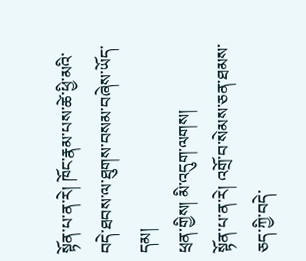སྟོན་པ་ན་རེ། ཁོང་རྣམ་པས་ཚེ་ཕྱི་མའི་བདེ་ཐབས་ལ་ཐུགས་བསམ་བཞེས་ཡོད་དམ།
ཕྲན་གྱིས། མི་འདུག་ལགས།
སྟོན་པ་ན་རེ། འགྲོ་བ་སེམས་ཅན་ཐམས་ཅད་ཀྱི་བདེ་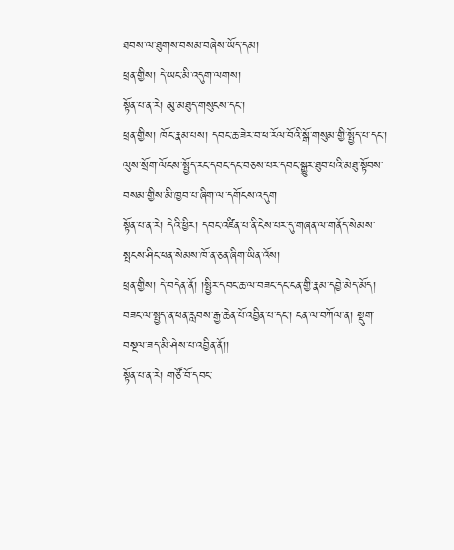ཐབས་ལ་ཐུགས་བསམ་བཞེས་ཡོད་དམ།
ཕྲན་གྱིས། དེ་ཡང་མི་འདུག་ལགས།
སྟོན་པ་ན་རེ། མུ་མཐུད་གསུངས་དང་།
ཕྲན་གྱིས། ཁོང་རྣམ་པས། དབང་ཆ་ཟེར་བ་ཕ་རོལ་བོའི་སྒོ་གསུམ་གྱི་སྤྱོད་པ་དང་། ལུས་སྲོག་ལོངས་སྤྱོད་རང་དབང་དང་བཅས་པར་དབང་སྒྱུར་ཐུབ་པའི་མཐུ་སྟོབས་བསམ་གྱིས་མི་ཁྱབ་པ་ཞིག་ལ་དགོངས་འདུག
སྟོན་པ་ན་རེ། དེའི་ཕྱིར། དབང་འཛིན་པ་ནི་ངེས་པར་དུ་གཞན་ལ་གནོད་སེམས་སྤངས་ཤིང་ཕན་སེམས་ཁོ་ན་ཅན་ཞིག་ཡིན་འོས།
ཕྲན་གྱིས། དེ་བདེན་ནོ། །སྤྱིར་དབང་ཆ་ལ་བཟང་དང་ངན་གྱི་རྣམ་དབྱེ་མེད་མོད། བཟང་ལ་སྤྱད་ན་ཕན་རླབས་རྒྱ་ཆེན་པོ་འབྱིན་པ་དང་། ངན་ལ་བཀོལ་ན། སྡུག་བསྔལ་ཟད་མི་ཤེས་པ་འབྱིན་ནོ།།
སྟོན་པ་ན་རེ། གཙོ་བོ་དབང་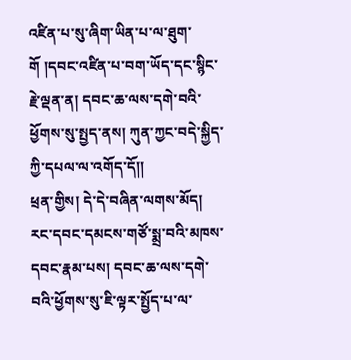འཛིན་པ་སུ་ཞིག་ཡིན་པ་ལ་ཐུག་གོ །དབང་འཛིན་པ་བག་ཡོད་དང་སྙིང་རྗེ་ལྡན་ན། དབང་ཆ་ལས་དགེ་བའི་ཕྱོགས་སུ་སྤྱད་ནས། ཀུན་ཀྱང་བདེ་སྐྱིད་ཀྱི་དཔལ་ལ་འགོད་དོ།།
ཕྲན་གྱིས། དེ་དེ་བཞིན་ལགས་མོད། རང་དབང་དམངས་གཙོ་སྨྲ་བའི་མཁས་དབང་རྣམ་པས། དབང་ཆ་ལས་དགེ་བའི་ཕྱོགས་སུ་ཇི་ལྟར་སྤྱོད་པ་ལ་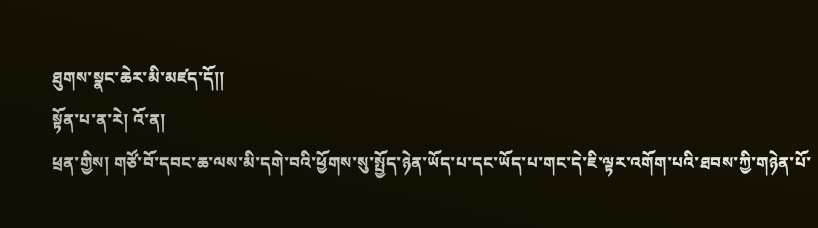ཐུགས་སྣང་ཆེར་མི་མཛད་དོ།།
སྟོན་པ་ན་རེ། འོ་ན།
ཕྲན་གྱིས། གཙོ་བོ་དབང་ཆ་ལས་མི་དགེ་བའི་ཕྱོགས་སུ་སྤྱོད་ཉེན་ཡོད་པ་དང་ཡོད་པ་གང་དེ་ཇི་ལྟར་འགོག་པའི་ཐབས་ཀྱི་གཉེན་པོ་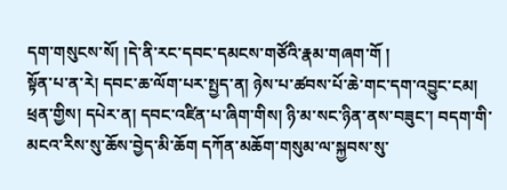དག་གསུངས་སོ། །དེ་ནི་རང་དབང་དམངས་གཙོའི་རྣམ་གཞག་གོ །
སྟོན་པ་ན་རེ། དབང་ཆ་ལོག་པར་སྤྱད་ན། ཉེས་པ་ཚབས་པོ་ཆེ་གང་དག་འབྱུང་ངམ།
ཕྲན་གྱིས། དཔེར་ན། དབང་འཛིན་པ་ཞིག་གིས། ཉི་མ་སང་ཉིན་ནས་བཟུང་། བདག་གི་མངའ་རིས་སུ་ཆོས་བྱེད་མི་ཆོག དཀོན་མཆོག་གསུམ་ལ་སྐྱབས་སུ་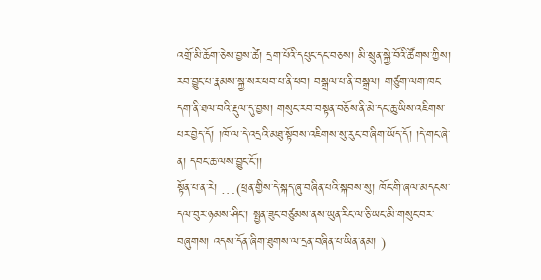འགྲོ་མི་ཆོག་ཅེས་བྱས་ཚེ། དྲག་པོའི་དཔུང་དང་བཅས། མི་སྲུན་སྐྱེ་བོའི་ཚོགས་ཀྱིས། རབ་བྱུང་པ་རྣམས་སྐྱ་སར་ཕབ་པ་ནི་ཕབ། བསྒྲལ་པ་ནི་བསྒྲལ། གཙུག་ལག་ཁང་དག་ནི་ཐལ་བའི་རྡུལ་དུ་བྱས། གསུང་རབ་བསྟན་བཅོས་ནི་མེ་དང་ཆུ་ཡིས་འཇིགས་པར་བྱེད་དོ། །ཁོ་ལ་དེ་འདྲའི་མཐུ་སྟོབས་འཇིགས་སུ་རུང་བ་ཞིག་ཡོད་དོ། །དེ་གང་ཞེ་ན། དབང་ཆ་ལས་བྱུང་ངོ་།།
སྟོན་པ་ན་རེ། …(ཕྲན་གྱིས་དེ་སྐད་ཞུ་བཞིན་པའི་སྐབས་སུ། ཁོང་གི་ཞལ་མདངས་དལ་བུར་ཉམས་ཤིང་། སྤྱན་ཟུང་བཙུམས་ནས་ཡུན་རིང་ལ་ཅི་ཡང་མི་གསུང་བར་བཞུགས། འདས་དོན་ཞིག་ཐུགས་ལ་དྲན་བཞིན་པ་ཡིན་ནམ། )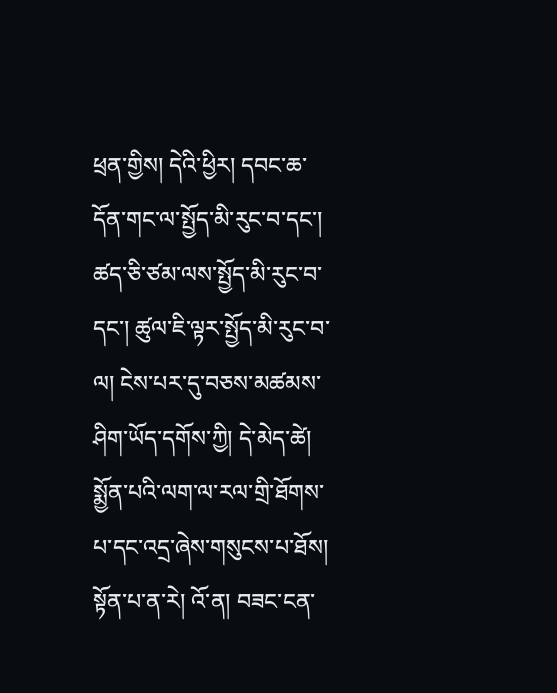ཕྲན་གྱིས། དེའི་ཕྱིར། དབང་ཆ་དོན་གང་ལ་སྤྱོད་མི་རུང་བ་དང་། ཚད་ཅི་ཙམ་ལས་སྤྱོད་མི་རུང་བ་དང་། ཚུལ་ཇི་ལྟར་སྤྱོད་མི་རུང་བ་ལ། ངེས་པར་དུ་བཅས་མཚམས་ཤིག་ཡོད་དགོས་ཀྱི། དེ་མེད་ཚེ། སྨྱོན་པའི་ལག་ལ་རལ་གྲི་ཐོགས་པ་དང་འདྲ་ཞེས་གསུངས་པ་ཐོས།
སྟོན་པ་ན་རེ། འོ་ན། བཟང་ངན་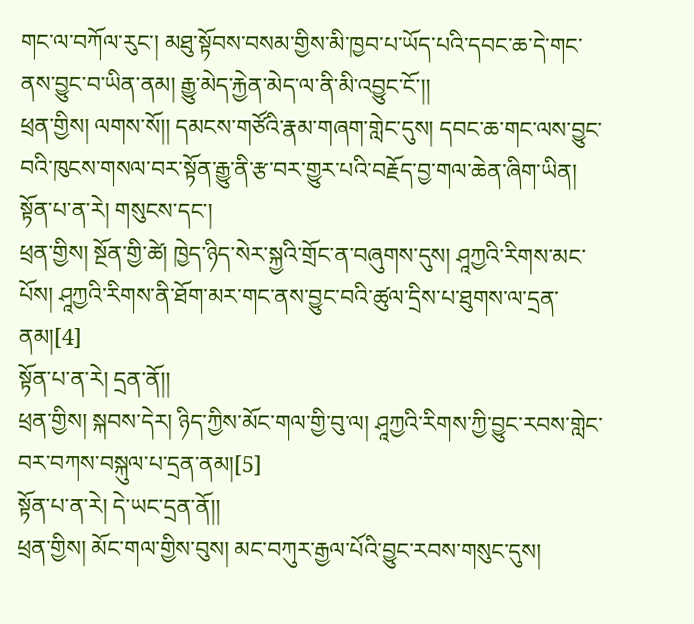གང་ལ་བཀོལ་རུང་། མཐུ་སྟོབས་བསམ་གྱིས་མི་ཁྱབ་པ་ཡོད་པའི་དབང་ཆ་དེ་གང་ནས་བྱུང་བ་ཡིན་ནམ། རྒྱུ་མེད་རྐྱེན་མེད་ལ་ནི་མི་འབྱུང་ངོ་།།
ཕྲན་གྱིས། ལགས་སོ།། དམངས་གཙོའི་རྣམ་གཞག་གླེང་དུས། དབང་ཆ་གང་ལས་བྱུང་བའི་ཁུངས་གསལ་བར་སྟོན་རྒྱུ་ནི་རྩ་བར་གྱུར་པའི་བརྗོད་བྱ་གལ་ཆེན་ཞིག་ཡིན།
སྟོན་པ་ན་རེ། གསུངས་དང་།
ཕྲན་གྱིས། སྔོན་གྱི་ཚེ། ཁྱེད་ཉིད་སེར་སྐྱའི་གྲོང་ན་བཞུགས་དུས། ཤཱཀྱའི་རིགས་མང་པོས། ཤཱཀྱའི་རིགས་ནི་ཐོག་མར་གང་ནས་བྱུང་བའི་ཚུལ་དྲིས་པ་ཐུགས་ལ་དྲན་ནམ།[4]
སྟོན་པ་ན་རེ། དྲན་ནོ།།
ཕྲན་གྱིས། སྐབས་དེར། ཉིད་ཀྱིས་མོང་གལ་གྱི་བུ་ལ། ཤཱཀྱའི་རིགས་ཀྱི་བྱུང་རབས་གླེང་བར་བཀས་བསྐུལ་པ་དྲན་ནམ།[5]
སྟོན་པ་ན་རེ། དེ་ཡང་དྲན་ནོ།།
ཕྲན་གྱིས། མོང་གལ་གྱིས་བུས། མང་བཀུར་རྒྱལ་པོའི་བྱུང་རབས་གསུང་དུས།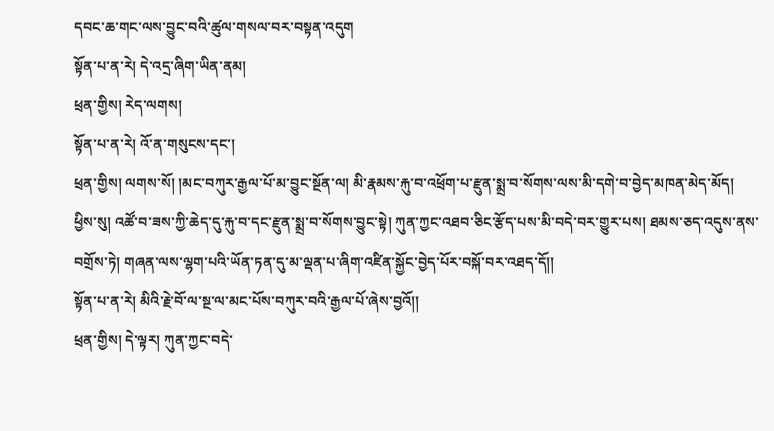དབང་ཆ་གང་ལས་བྱུང་བའི་ཚུལ་གསལ་བར་བསྟན་འདུག
སྟོན་པ་ན་རེ། དེ་འདྲ་ཞིག་ཡིན་ནམ།
ཕྲན་གྱིས། རེད་ལགས།
སྟོན་པ་ན་རེ། འོ་ན་གསུངས་དང་།
ཕྲན་གྱིས། ལགས་སོ། །མང་བཀུར་རྒྱལ་པོ་མ་བྱུང་སྔོན་ལ། མི་རྣམས་རྐུ་བ་འཕྲོག་པ་རྫུན་སྨྲ་བ་སོགས་ལས་མི་དགེ་བ་བྱེད་མཁན་མེད་མོད། ཕྱིས་སུ། འཚོ་བ་ཟས་ཀྱི་ཆེད་དུ་རྐུ་བ་དང་རྫུན་སྨྲ་བ་སོགས་བྱུང་སྟེ། ཀུན་ཀྱང་འཐབ་ཅིང་རྩོད་པས་མི་བདེ་བར་གྱུར་པས། ཐམས་ཅད་འདུས་ནས་བགྲོས་ཏེ། གཞན་ལས་ལྷག་པའི་ཡོན་ཏན་དུ་མ་ལྡན་པ་ཞིག་འཛིན་སྐྱོང་བྱེད་པོར་བསྐོ་བར་འཐད་དོ།།
སྟོན་པ་ན་རེ། མིའི་རྗེ་བོ་ལ་སྔ་ལ་མང་པོས་བཀུར་བའི་རྒྱལ་པོ་ཞེས་བྱའོ།།
ཕྲན་གྱིས། དེ་ལྟར། ཀུན་ཀྱང་བདེ་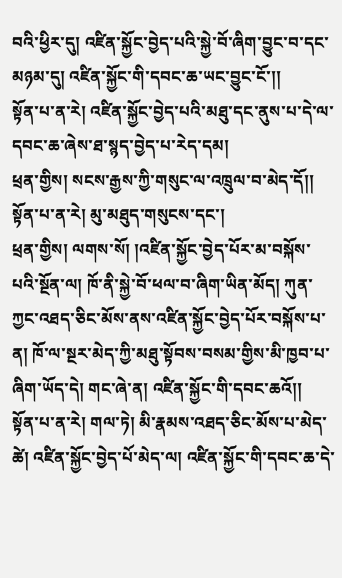བའི་ཕྱིར་དུ། འཛིན་སྐྱོང་བྱེད་པའི་སྐྱེ་བོ་ཞིག་བྱུང་བ་དང་མཉམ་དུ། འཛིན་སྐྱོང་གི་དབང་ཆ་ཡང་བྱུང་ངོ་།།
སྟོན་པ་ན་རེ། འཛིན་སྐྱོང་བྱེད་པའི་མཐུ་དང་ནུས་པ་དེ་ལ་དབང་ཆ་ཞེས་ཐ་སྙད་བྱེད་པ་རེད་དམ།
ཕྲན་གྱིས། སངས་རྒྱས་ཀྱི་གསུང་ལ་འཁྲུལ་བ་མེད་དོ།།
སྟོན་པ་ན་རེ། མུ་མཐུད་གསུངས་དང་།
ཕྲན་གྱིས། ལགས་སོ། །འཛིན་སྐྱོང་བྱེད་པོར་མ་བསྐོས་པའི་སྔོན་ལ། ཁོ་ནི་སྐྱེ་བོ་ཕལ་བ་ཞིག་ཡིན་མོད། ཀུན་ཀྱང་འཐད་ཅིང་མོས་ནས་འཛིན་སྐྱོང་བྱེད་པོར་བསྐོས་པ་ན། ཁོ་ལ་སྔར་མེད་ཀྱི་མཐུ་སྟོབས་བསམ་གྱིས་མི་ཁྱབ་པ་ཞིག་ཡོད་དེ། གང་ཞེ་ན། འཛིན་སྐྱོང་གི་དབང་ཆའོ།།
སྟོན་པ་ན་རེ། གལ་ཏེ། མི་རྣམས་འཐད་ཅིང་མོས་པ་མེད་ཚེ། འཛིན་སྐྱོང་བྱེད་པོ་མེད་ལ། འཛིན་སྐྱོང་གི་དབང་ཆ་དེ་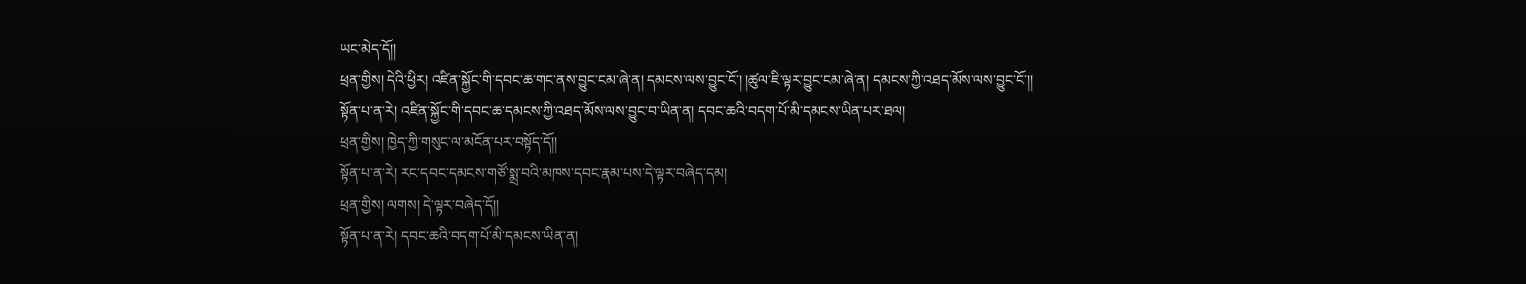ཡང་མེད་དོ།།
ཕྲན་གྱིས། དེའི་ཕྱིར། འཛིན་སྐྱོང་གི་དབང་ཆ་གང་ནས་བྱུང་ངམ་ཞེ་ན། དམངས་ལས་བྱུང་ངོ་། །ཚུལ་ཇི་ལྟར་བྱུང་ངམ་ཞེ་ན། དམངས་ཀྱི་འཐད་མོས་ལས་བྱུང་ངོ་།།
སྟོན་པ་ན་རེ། འཛིན་སྐྱོང་གི་དབང་ཆ་དམངས་ཀྱི་འཐད་མོས་ལས་བྱུང་བ་ཡིན་ན། དབང་ཆའི་བདག་པོ་མི་དམངས་ཡིན་པར་ཐལ།
ཕྲན་གྱིས། ཁྱེད་ཀྱི་གསུང་ལ་མངོན་པར་བསྟོད་དོ།།
སྟོན་པ་ན་རེ། རང་དབང་དམངས་གཙོ་སྨྲ་བའི་མཁས་དབང་རྣམ་པས་དེ་ལྟར་བཞེད་དམ།
ཕྲན་གྱིས། ལགས། དེ་ལྟར་བཞེད་དོ།།
སྟོན་པ་ན་རེ། དབང་ཆའི་བདག་པོ་མི་དམངས་ཡིན་ན།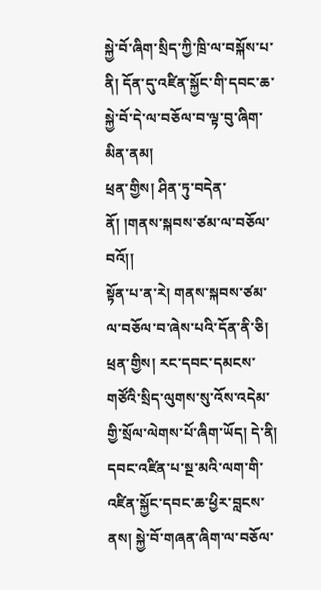སྐྱེ་བོ་ཞིག་སྲིད་ཀྱི་ཁྲི་ལ་བསྐོས་པ་ནི། དོན་དུ་འཛིན་སྐྱོང་གི་དབང་ཆ་སྐྱེ་བོ་དེ་ལ་བཅོལ་བ་ལྟ་བུ་ཞིག་མིན་ནམ།
ཕྲན་གྱིས། ཤིན་ཏུ་བདེན་ནོ། །གནས་སྐབས་ཙམ་ལ་བཅོལ་བའོ།།
སྟོན་པ་ན་རེ། གནས་སྐབས་ཙམ་ལ་བཅོལ་བ་ཞེས་པའི་དོན་ནི་ཅི།
ཕྲན་གྱིས། རང་དབང་དམངས་གཙོའི་སྲིད་ལུགས་སུ་འོས་འདེམ་གྱི་སྲོལ་ལེགས་པོ་ཞིག་ཡོད། དེ་ནི། དབང་འཛིན་པ་སྔ་མའི་ལག་གི་འཛིན་སྐྱོང་དབང་ཆ་ཕྱིར་བླངས་ནས། སྐྱེ་བོ་གཞན་ཞིག་ལ་བཅོལ་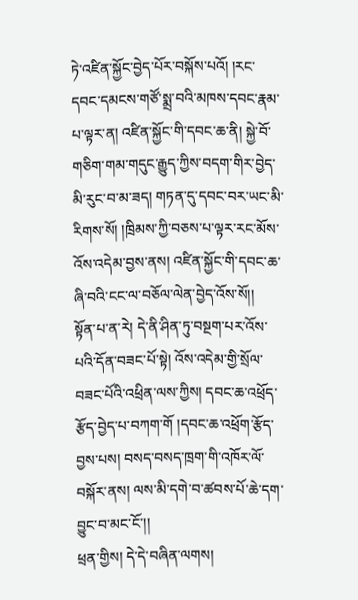ཏེ་འཛིན་སྐྱོང་བྱེད་པོར་བསྐོས་པའོ། །རང་དབང་དམངས་གཙོ་སྨྲ་བའི་མཁས་དབང་རྣམ་པ་ལྟར་ན། འཛིན་སྐྱོང་གི་དབང་ཆ་ནི། སྐྱེ་བོ་གཅིག་གམ་གདུང་རྒྱུད་ཀྱིས་བདག་གིར་བྱེད་མི་རུང་བ་མ་ཟད། གཏན་དུ་དབང་བར་ཡང་མི་རིགས་སོ། །ཁྲིམས་ཀྱི་བཅས་པ་ལྟར་རང་མོས་འོས་འདེམ་བྱས་ནས། འཛིན་སྐྱོང་གི་དབང་ཆ་ཞི་བའི་ངང་ལ་བཅོལ་ལེན་བྱེད་འོས་སོ།།
སྟོན་པ་ན་རེ། དེ་ནི་ཤིན་ཏུ་བསྔག་པར་འོས་པའི་དོན་བཟང་པོ་སྟེ། འོས་འདེམ་གྱི་སྲོལ་བཟང་པོའི་འཕྲིན་ལས་ཀྱིས། དབང་ཆ་འཕྲོད་རྩོད་བྱེད་པ་བཀག་གོ །དབང་ཆ་འཕྲོག་རྩོད་བྱས་པས། བསད་བསད་ཁྲག་གི་འཁོར་ལོ་བསྐོར་ནས། ལས་མི་དགེ་བ་ཚབས་པོ་ཆེ་དག་བྱུང་བ་མང་ངོ་།།
ཕྲན་གྱིས། དེ་དེ་བཞིན་ལགས།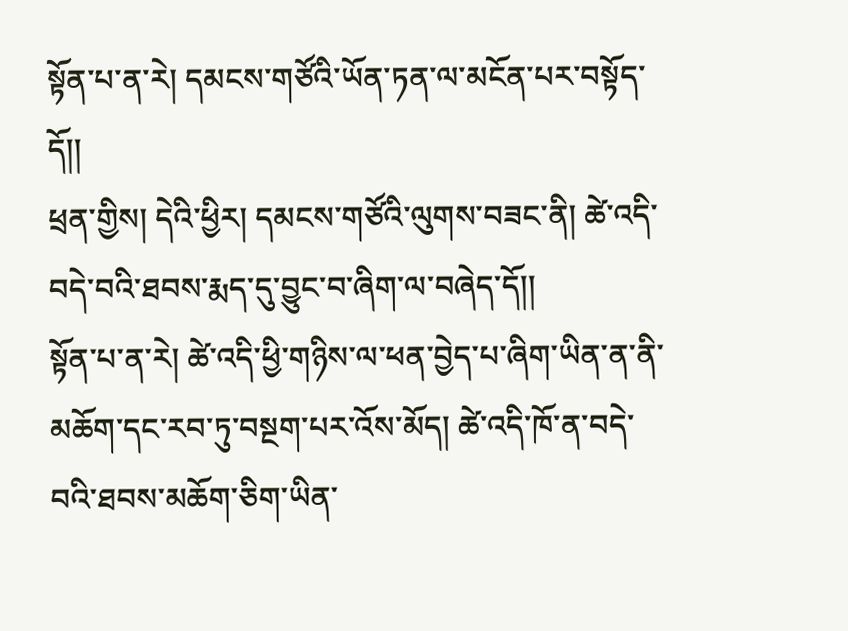སྟོན་པ་ན་རེ། དམངས་གཙོའི་ཡོན་ཏན་ལ་མངོན་པར་བསྟོད་དོ།།
ཕྲན་གྱིས། དེའི་ཕྱིར། དམངས་གཙོའི་ལུགས་བཟང་ནི། ཚེ་འདི་བདེ་བའི་ཐབས་རྨད་དུ་བྱུང་བ་ཞིག་ལ་བཞེད་དོ།།
སྟོན་པ་ན་རེ། ཚེ་འདི་ཕྱི་གཉིས་ལ་ཕན་བྱེད་པ་ཞིག་ཡིན་ན་ནི་མཆོག་དང་རབ་ཏུ་བསྔག་པར་འོས་མོད། ཚེ་འདི་ཁོ་ན་བདེ་བའི་ཐབས་མཆོག་ཅིག་ཡིན་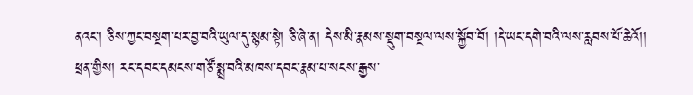ནའང་། ཅིས་ཀྱང་བསྔག་པར་བྱ་བའི་ཡུལ་དུ་སྙམ་སྟེ། ཅི་ཞེ་ན། དེས་མི་རྣམས་སྡུག་བསྔལ་ལས་སྐྱོབ་བོ། །དེ་ཡང་དགེ་བའི་ལས་རླབས་པོ་ཆེའོ།།
ཕྲན་གྱིས། རང་དབང་དམངས་གཙོ་སྨྲ་བའི་མཁས་དབང་རྣམ་པ་སངས་རྒྱས་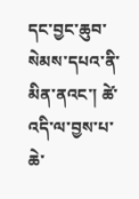དང་བྱང་ཆུབ་སེམས་དཔའ་ནི་མིན་ནའང་། ཚེ་འདི་ལ་བྱས་པ་ཆེ་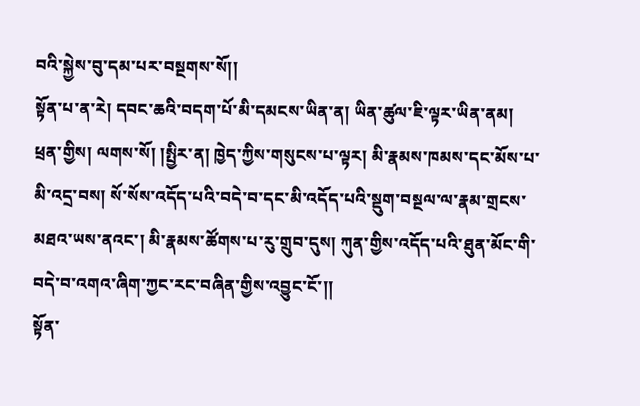བའི་སྐྱེས་བུ་དམ་པར་བསྔགས་སོ།།
སྟོན་པ་ན་རེ། དབང་ཆའི་བདག་པོ་མི་དམངས་ཡིན་ན། ཡིན་ཚུལ་ཇི་ལྟར་ཡིན་ནམ།
ཕྲན་གྱིས། ལགས་སོ། །སྤྱིར་ན། ཁྱེད་ཀྱིས་གསུངས་པ་ལྟར། མི་རྣམས་ཁམས་དང་མོས་པ་མི་འདྲ་བས། སོ་སོས་འདོད་པའི་བདེ་བ་དང་མི་འདོད་པའི་སྡུག་བསྔལ་ལ་རྣམ་གྲངས་མཐའ་ཡས་ནའང་། མི་རྣམས་ཚོགས་པ་རུ་གྲུབ་དུས། ཀུན་གྱིས་འདོད་པའི་ཐུན་མོང་གི་བདེ་བ་འགའ་ཞིག་ཀྱང་རང་བཞིན་གྱིས་འབྱུང་ངོ་།།
སྟོན་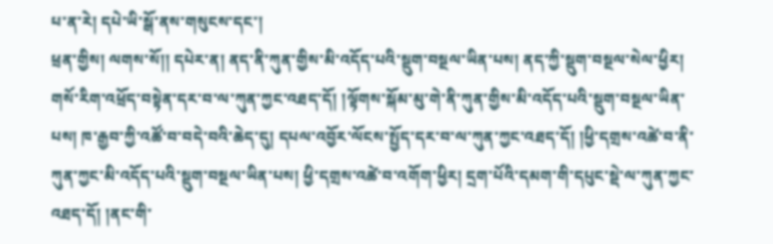པ་ན་རེ། དཔེ་ཡི་སྒོ་ནས་གསུངས་དང་།
ཕྲན་གྱིས། ལགས་སོ།། དཔེར་ན། ནད་ནི་ཀུན་གྱིས་མི་འདོད་པའི་སྡུག་བསྔལ་ཡིན་པས། ནད་ཀྱི་སྡུག་བསྔལ་སེལ་ཕྱིར། གསོ་རིག་འཕྲོད་བསྟེན་དར་བ་ལ་ཀུན་ཀྱང་འཐད་དོ། །ལྟོགས་སྐོམ་མུ་གེ་ནི་ཀུན་གྱིས་མི་འདོད་པའི་སྡུག་བསྔལ་ཡིན་པས། ཁ་རྒྱབ་ཀྱི་འཚོ་བ་བདེ་བའི་ཆེད་དུ། དཔལ་འབྱོར་ལོངས་སྤྱོད་དར་བ་ལ་ཀུན་ཀྱང་འཐད་དོ། །ཕྱི་དགྲས་འཚེ་བ་ནི་ཀུན་ཀྱང་མི་འདོད་པའི་སྡུག་བསྔལ་ཡིན་པས། ཕྱི་དགྲས་འཚེ་བ་འགོག་ཕྱིར། དྲག་པོའི་དམག་གི་དཔུང་སྡེ་ལ་ཀུན་ཀྱང་འཐད་དོ། །ནང་གི་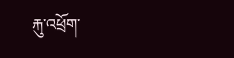རྐུ་འཕྲོག་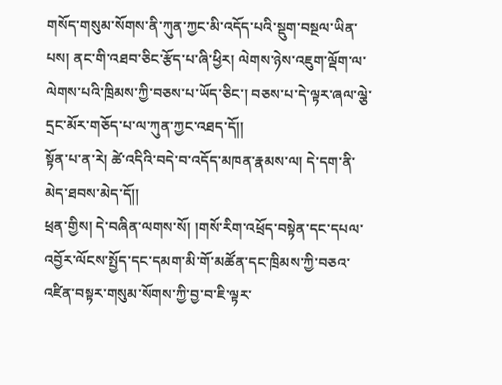གསོད་གསུམ་སོགས་ནི་ཀུན་ཀྱང་མི་འདོད་པའི་སྡུག་བསྔལ་ཡིན་པས། ནང་གི་འཐབ་ཅིང་རྩོད་པ་ཞི་ཕྱིར། ལེགས་ཉེས་འཇུག་ལྡོག་ལ་ལེགས་པའི་ཁྲིམས་ཀྱི་བཅས་པ་ཡོད་ཅིང་། བཅས་པ་དེ་ལྟར་ཞལ་ལྕེ་དྲང་མོར་གཅོད་པ་ལ་ཀུན་ཀྱང་འཐད་དོ།།
སྟོན་པ་ན་རེ། ཚེ་འདིའི་བདེ་བ་འདོད་མཁན་རྣམས་ལ། དེ་དག་ནི་མེད་ཐབས་མེད་དོ།།
ཕྲན་གྱིས། དེ་བཞིན་ལགས་སོ། །གསོ་རིག་འཕྲོད་བསྟེན་དང་དཔལ་འབྱོར་ལོངས་སྤྱོད་དང་དམག་མི་གོ་མཚོན་དང་ཁྲིམས་ཀྱི་བཅའ་འཛིན་བསྟར་གསུམ་སོགས་ཀྱི་བྱ་བ་ཇི་ལྟར་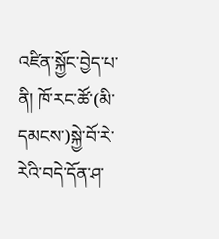འཛིན་སྐྱོང་བྱེད་པ་ནི། ཁོ་རང་ཚོ་(མི་དམངས་)སྐྱེ་བོ་རེ་རེའི་བདེ་དོན་ཤ་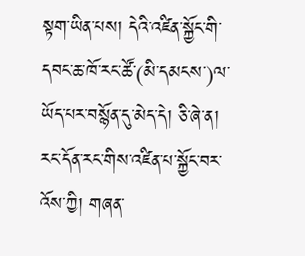སྟག་ཡིན་པས། དེའི་འཛིན་སྐྱོང་གི་དབང་ཆ་ཁོ་རང་ཚོ་(མི་དམངས་)ལ་ཡོད་པར་བསྙོན་དུ་མེད་དེ། ཅི་ཞེ་ན། རང་དོན་རང་གིས་འཛིན་པ་སྐྱོང་བར་འོས་ཀྱི། གཞན་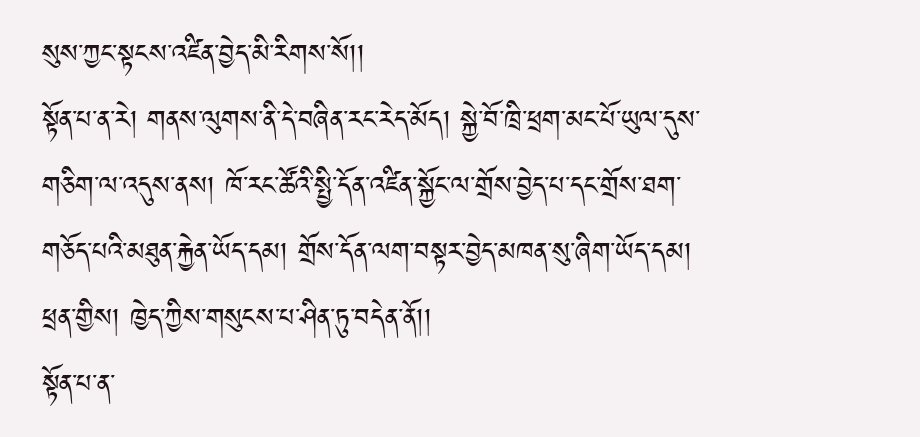སུས་ཀྱང་སྟངས་འཛིན་བྱེད་མི་རིགས་སོ།།
སྟོན་པ་ན་རེ། གནས་ལུགས་ནི་དེ་བཞིན་རང་རེད་མོད། སྐྱེ་བོ་ཁྲི་ཕྲག་མང་པོ་ཡུལ་དུས་གཅིག་ལ་འདུས་ནས། ཁོ་རང་ཚོའི་སྤྱི་དོན་འཛིན་སྐྱོང་ལ་གྲོས་བྱེད་པ་དང་གྲོས་ཐག་གཅོད་པའི་མཐུན་རྐྱེན་ཡོད་དམ། གྲོས་དོན་ལག་བསྟར་བྱེད་མཁན་སུ་ཞིག་ཡོད་དམ།
ཕྲན་གྱིས། ཁྱེད་ཀྱིས་གསུངས་པ་ཤིན་ཏུ་བདེན་ནོ།།
སྟོན་པ་ན་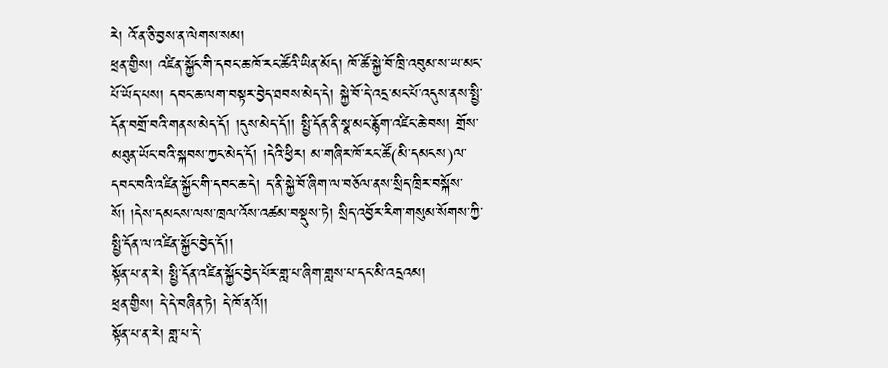རེ། འོ་ན་ཅི་བྱས་ན་ལེགས་སམ།
ཕྲན་གྱིས། འཛིན་སྐྱོང་གི་དབང་ཆ་ཁོ་རང་ཚོའི་ཡིན་མོད། ཁོ་ཚོ་སྐྱེ་བོ་ཁྲི་འབུམ་ས་ཡ་མང་པོ་ཡོད་པས། དབང་ཆ་ལག་བསྟར་བྱེད་ཐབས་མེད་དེ། སྐྱེ་བོ་དེ་འདྲ་མང་པོ་འདུས་ནས་སྤྱི་དོན་བགྲོ་བའི་གནས་མེད་དོ། །དུས་མེད་དོ།། སྤྱི་དོན་ནི་སྣ་མང་རྙོག་འཛིང་ཆེ་བས། གྲོས་མཐུན་ཡོང་བའི་སྐབས་ཀྱང་མེད་དོ། །དེའི་ཕྱིར། མ་གཞིར་ཁོ་རང་ཚོ(མི་དམངས)ལ་དབང་བའི་འཛིན་སྐྱོང་གི་དབང་ཆ་དེ། ད་ནི་སྐྱེ་བོ་ཞིག་ལ་བཅོལ་ནས་སྲིད་ཁྲིར་བསྐོས་སོ། །དེས་དམངས་ལས་ཁྲལ་འོས་འཚམ་བསྡུས་ཏེ། སྲིད་འབྱོར་རིག་གསུམ་སོགས་ཀྱི་སྤྱི་དོན་ལ་འཛིན་སྐྱོང་བྱེད་དོ།།
སྟོན་པ་ན་རེ། སྤྱི་དོན་འཛིན་སྐྱོང་བྱེད་པོར་གླ་པ་ཞིག་གླས་པ་དང་མི་འདྲའམ།
ཕྲན་གྱིས། དེ་དེ་བཞིན་ཏེ། དེ་ཁོ་ནའོ།།
སྟོན་པ་ན་རེ། གླ་པ་དེ་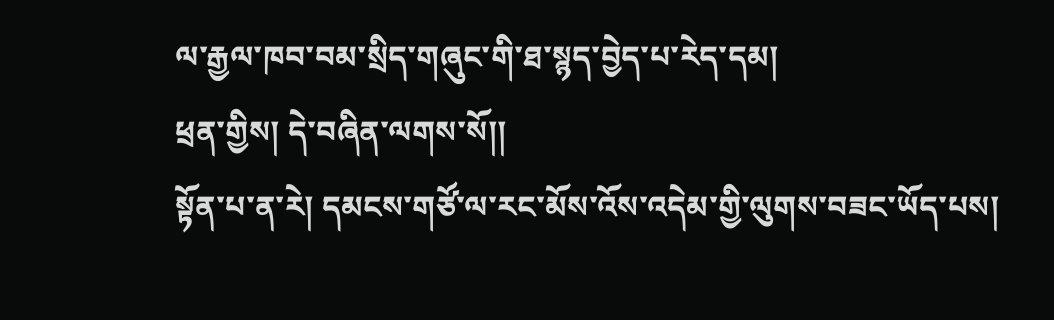ལ་རྒྱལ་ཁབ་བམ་སྲིད་གཞུང་གི་ཐ་སྙད་བྱེད་པ་རེད་དམ།
ཕྲན་གྱིས། དེ་བཞིན་ལགས་སོ།།
སྟོན་པ་ན་རེ། དམངས་གཙོ་ལ་རང་མོས་འོས་འདེམ་གྱི་ལུགས་བཟང་ཡོད་པས།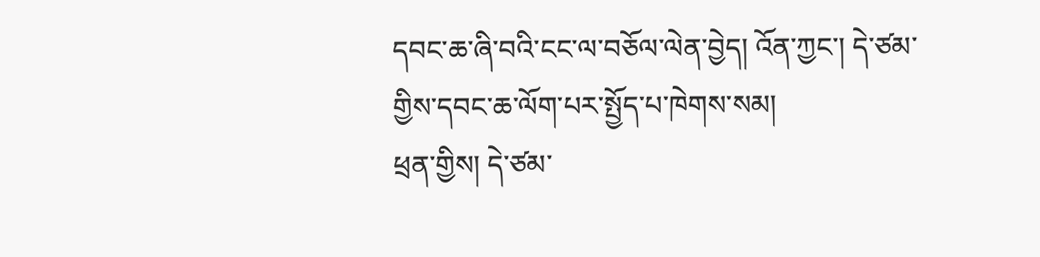དབང་ཆ་ཞི་བའི་ངང་ལ་བཅོལ་ལེན་བྱེད། འོན་ཀྱང་། དེ་ཙམ་གྱིས་དབང་ཆ་ལོག་པར་སྤྱོད་པ་ཁེགས་སམ།
ཕྲན་གྱིས། དེ་ཙམ་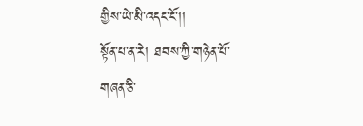གྱིས་ཡེ་མི་འདང་ངོ་།།
སྟོན་པ་ན་རེ། ཐབས་ཀྱི་གཉེན་པོ་གཞན་ཅི་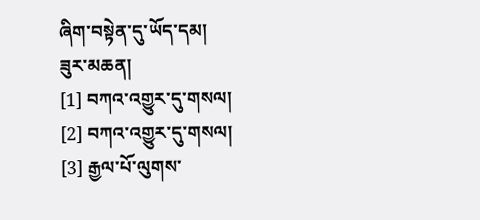ཞིག་བསྟེན་དུ་ཡོད་དམ།
ཟུར་མཆན།
[1] བཀའ་འགྱུར་དུ་གསལ།
[2] བཀའ་འགྱུར་དུ་གསལ།
[3] རྒྱལ་པོ་ལུགས་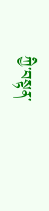ཀྱི་བསྟན་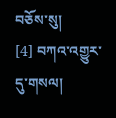བཅོས་སུ།
[4] བཀའ་འགྱུར་དུ་གསལ།